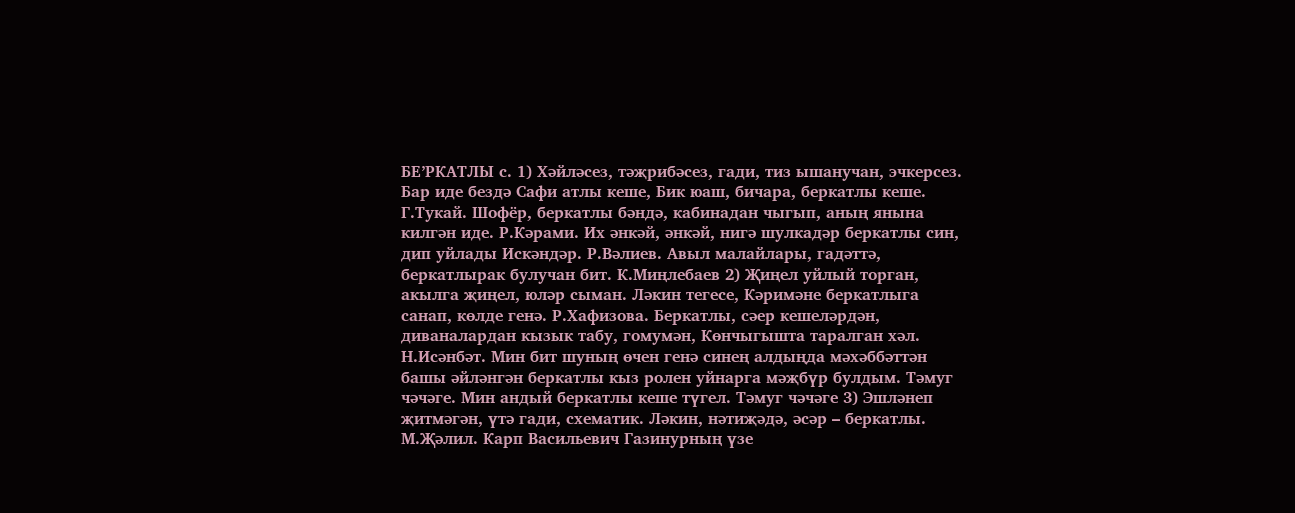БЕ’РКАТЛЫ с. 1) Хәйләсез, тәҗрибәсез, гади, тиз ышанучан, эчкерсез. Бар иде бездә Сафи атлы кеше, Бик юаш, бичара, беркатлы кеше. Г.Тукай. Шофёр, беркатлы бәндә, кабинадан чыгып, аның янына килгән иде. Р.Кәрами. Их әнкәй, әнкәй, нигә шулкадәр беркатлы син, дип уйлады Искәндәр. Р.Вәлиев. Авыл малайлары, гадәттә, беркатлырак булучан бит. К.Миңлебаев 2) Җиңел уйлый торган, акылга җиңел, юләр сыман. Ләкин тегесе, Кәримәне беркатлыга санап, көлде генә. Р.Хафизова. Беркатлы, сәер кешеләрдән, диваналардан кызык табу, гомумән, Көнчыгышта таралган хәл. Н.Исәнбәт. Мин бит шуның өчен генә синең алдыңда мәхәббәттән башы әйләнгән беркатлы кыз ролен уйнарга мәҗбүр булдым. Тәмуг чәчәге. Мин андый беркатлы кеше түгел. Тәмуг чәчәге 3) Эшләнеп җитмәгән, үтә гади, схематик. Ләкин, нәтиҗәдә, әсәр – беркатлы. М.Җәлил. Карп Васильевич Газинурның үзе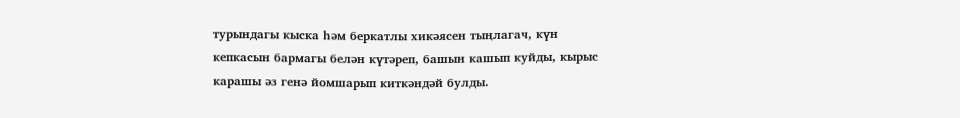турындагы кыска һәм беркатлы хикәясен тыңлагач, күн кепкасын бармагы белән күтәреп, башын кашып куйды, кырыс карашы әз генә йомшарып киткәндәй булды.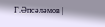Г.Әпсәләмов |